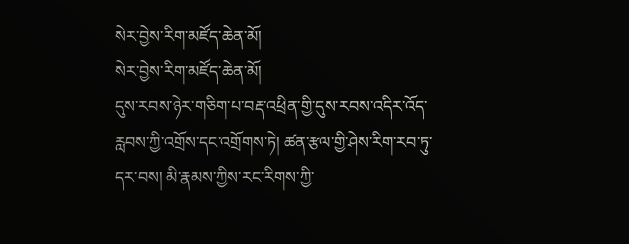སེར་བྱེས་རིག་མཛོད་ཆེན་མོ།
སེར་བྱེས་རིག་མཛོད་ཆེན་མོ།
དུས་རབས་ཉེར་གཅིག་པ་བརྡ་འཕྲིན་གྱི་དུས་རབས་འདིར་འོད་རླབས་ཀྱི་འགྲོས་དང་འགྲོགས་ཏེ། ཚན་རྩལ་གྱི་ཤེས་རིག་རབ་ཏུ་དར་བས། མི་རྣམས་ཀྱིས་རང་རིགས་ཀྱི་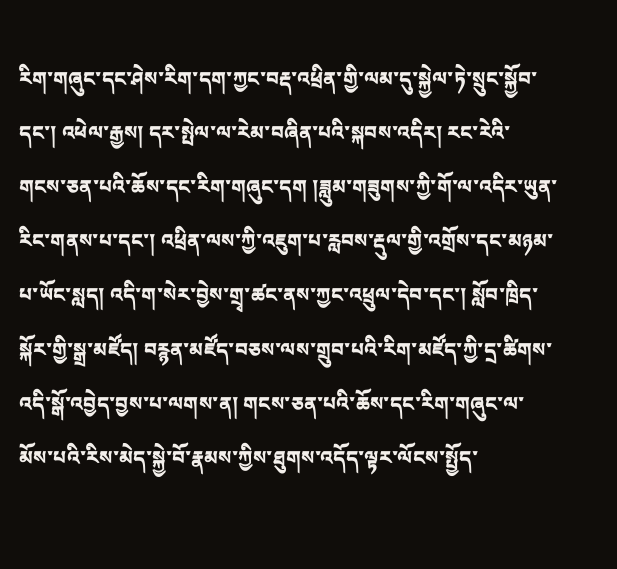རིག་གཞུང་དང་ཤེས་རིག་དག་ཀྱང་བརྡ་འཕྲིན་གྱི་ལམ་དུ་སྐྱེལ་ཏེ་སྲུང་སྐྱོབ་དང་། འཕེལ་རྒྱས། དར་སྤེལ་ལ་རེམ་བཞིན་པའི་སྐབས་འདིར། རང་རེའི་གངས་ཅན་པའི་ཆོས་དང་རིག་གཞུང་དག །ཟླུམ་གཟུགས་ཀྱི་གོ་ལ་འདིར་ཡུན་རིང་གནས་པ་དང་། འཕྲིན་ལས་ཀྱི་འཇུག་པ་རླབས་རྡུལ་གྱི་འགྲོས་དང་མཉམ་པ་ཡོང་སླད། འདི་ག་སེར་བྱེས་གྲྭ་ཚང་ནས་ཀྱང་འཕྲུལ་དེབ་དང་། སློབ་ཁྲིད་སྐོར་གྱི་སྒྲ་མཛོད། བརྙན་མཛོད་བཅས་ལས་གྲུབ་པའི་རིག་མཛོད་ཀྱི་དྲ་ཚིགས་འདི་སྒོ་འབྱེད་བྱས་པ་ལགས་ན། གངས་ཅན་པའི་ཆོས་དང་རིག་གཞུང་ལ་མོས་པའི་རིས་མེད་སྐྱེ་བོ་རྣམས་ཀྱིས་ཐུགས་འདོད་ལྟར་ལོངས་སྤྱོད་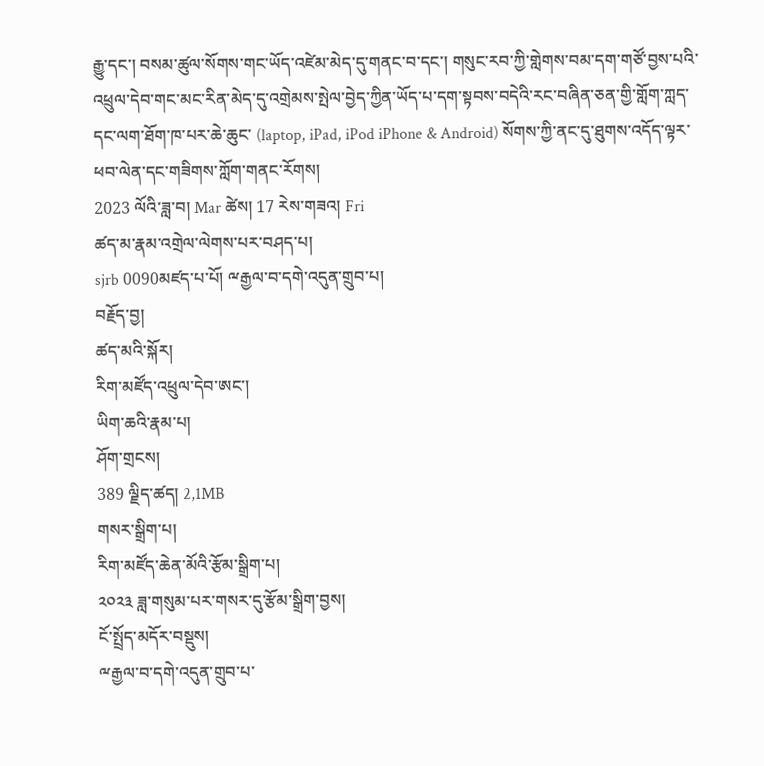རྒྱུ་དང་། བསམ་ཚུལ་སོགས་གང་ཡོད་འཛེམ་མེད་དུ་གནང་བ་དང་། གསུང་རབ་ཀྱི་གླེགས་བམ་དག་གཙོ་བྱས་པའི་འཕྲུལ་དེབ་གང་མང་རིན་མེད་དུ་འགྲེམས་སྤེལ་བྱེད་ཀྱིན་ཡོད་པ་དག་སྟབས་བདེའི་རང་བཞིན་ཅན་གྱི་གློག་ཀླད་དང་ལག་ཐོག་ཁ་པར་ཆེ་ཆུང་ (laptop, iPad, iPod iPhone & Android) སོགས་ཀྱི་ནང་དུ་ཐུགས་འདོད་ལྟར་ཕབ་ལེན་དང་གཟིགས་ཀློག་གནང་རོགས།
2023 ལོའི་ཟླ་བ། Mar ཚེས། 17 རེས་གཟའ། Fri
ཚད་མ་རྣམ་འགྲེལ་ལེགས་པར་བཤད་པ།
sjrb 0090མཛད་པ་པོ། ྋརྒྱལ་བ་དགེ་འདུན་གྲུབ་པ།
བརྗོད་བྱ།
ཚད་མའི་སྐོར།
རིག་མཛོད་འཕྲུལ་དེབ་ཨང་།
ཡིག་ཆའི་རྣམ་པ།
ཤོག་གྲངས།
389 ལྗིད་ཚད། 2,1MB
གསར་སྒྲིག་པ།
རིག་མཛོད་ཆེན་མོའི་རྩོམ་སྒྲིག་པ།
༢༠༢༣ ཟླ་གསུམ་པར་གསར་དུ་རྩོམ་སྒྲིག་བྱས།
ངོ་སྤྲོད་མདོར་བསྡུས།
ྋརྒྱལ་བ་དགེ་འདུན་གྲུབ་པ་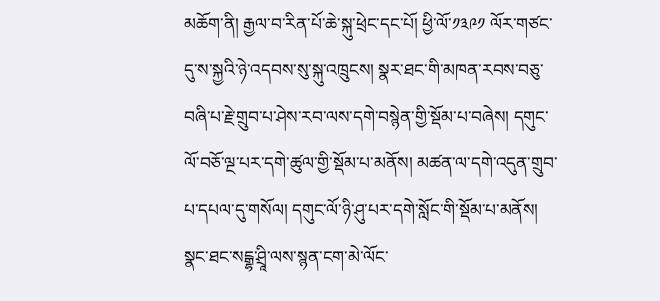མཆོག་ནི། རྒྱལ་བ་རིན་པོ་ཆེ་སྐུ་ཕྲེང་དང་པོ། ཕྱི་ལོ་༡༣༩༡ ལོར་གཙང་དུ་ས་སྐྱའི་ཉེ་འདབས་སུ་སྐུ་འཁྲུངས། སྣར་ཐང་གི་མཁན་རབས་བཅུ་བཞི་པ་རྗེ་གྲུབ་པ་ཤེས་རབ་ལས་དགེ་བསྙེན་གྱི་སྡོམ་པ་བཞེས། དགུང་ལོ་བཅོ་ལྔ་པར་དགེ་ཚུལ་གྱི་སྡོམ་པ་མནོས། མཚན་ལ་དགེ་འདུན་གྲུབ་པ་དཔལ་དུ་གསོལ། དགུང་ལོ་ཉི་ཤུ་པར་དགེ་སློང་གི་སྡོམ་པ་མནོས། སྣང་ཐང་སངྒྷ་ཤྲཱི་ལས་སྙན་ངག་མེ་ལོང་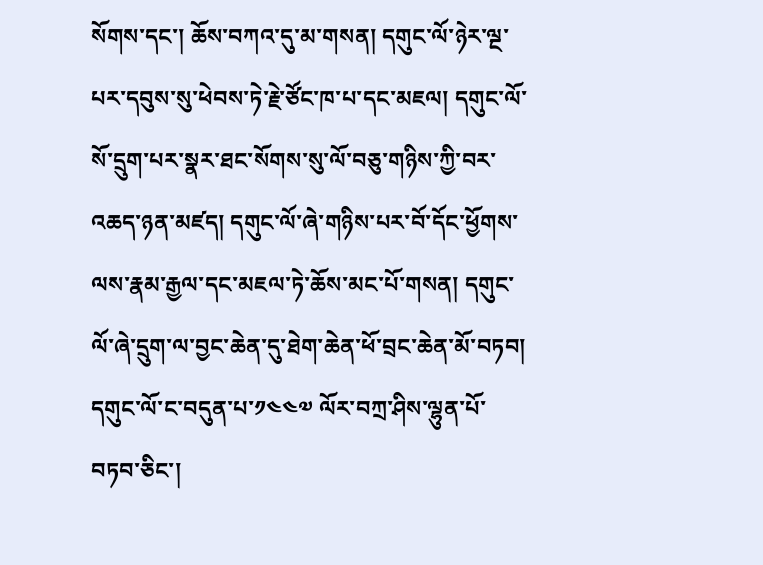སོགས་དང་། ཆོས་བཀའ་དུ་མ་གསན། དགུང་ལོ་ཉེར་ལྔ་པར་དབུས་སུ་ཕེབས་ཏེ་རྗེ་ཙོང་ཁ་པ་དང་མཇལ། དགུང་ལོ་སོ་དྲུག་པར་སྣར་ཐང་སོགས་སུ་ལོ་བཅུ་གཉིས་ཀྱི་བར་འཆད་ཉན་མཛད། དགུང་ལོ་ཞེ་གཉིས་པར་བོ་དོང་ཕྱོགས་ལས་རྣམ་རྒྱལ་དང་མཇལ་ཏེ་ཆོས་མང་པོ་གསན། དགུང་ལོ་ཞེ་དྲུག་ལ་བྱང་ཆེན་དུ་ཐེག་ཆེན་ཕོ་བྲང་ཆེན་མོ་བཏབ། དགུང་ལོ་ང་བདུན་པ་༡༤༤༧ ལོར་བཀྲ་ཤིས་ལྷུན་པོ་བཏབ་ཅིང་།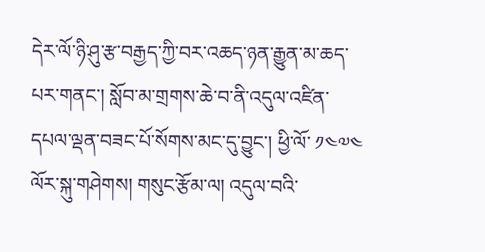དེར་ལོ་ཉི་ཤུ་རྩ་བརྒྱད་ཀྱི་བར་འཆད་ཉན་རྒྱུན་མ་ཆད་པར་གནང་། སློབ་མ་གྲགས་ཆེ་བ་ནི་འདུལ་འཛིན་དཔལ་ལྡན་བཟང་པོ་སོགས་མང་དུ་བྱུང་། ཕྱི་ལོ་ ༡༤༧༤ ལོར་སྐུ་གཤེགས། གསུང་རྩོམ་ལ། འདུལ་བའི་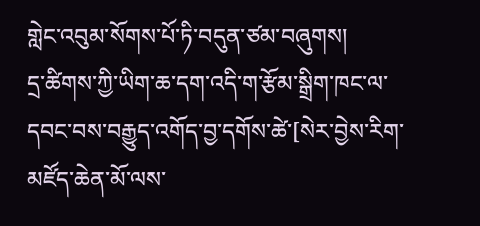གླེང་འབུམ་སོགས་པོ་ཏི་བདུན་ཙམ་བཞུགས།
དྲ་ཚིགས་ཀྱི་ཡིག་ཆ་དག་འདི་ག་རྩོམ་སྒྲིག་ཁང་ལ་དབང་བས་བརྒྱུད་འགོད་བྱ་དགོས་ཚེ་[སེར་བྱེས་རིག་མཛོད་ཆེན་མོ་ལས་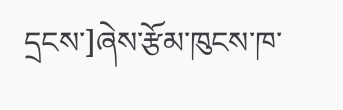དྲངས་]ཞེས་རྩོམ་ཁུངས་ཁ་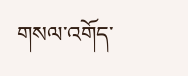གསལ་འགོད་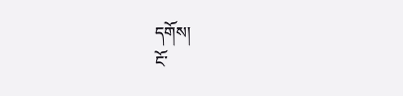དགོས།
ངོ་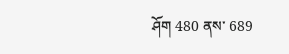ཤོག 480 ནས་ 689